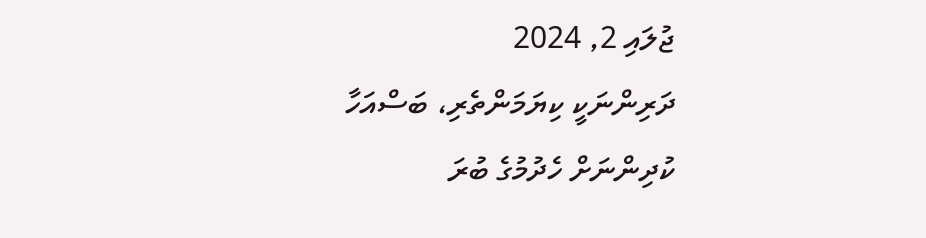ޖުލައި 2, 2024
ދަރިންނަކީ ކިޔަމަންތެރި، ބަސްއަހާ ކުދިންނަށް ހެދުމުގެ ބުރަ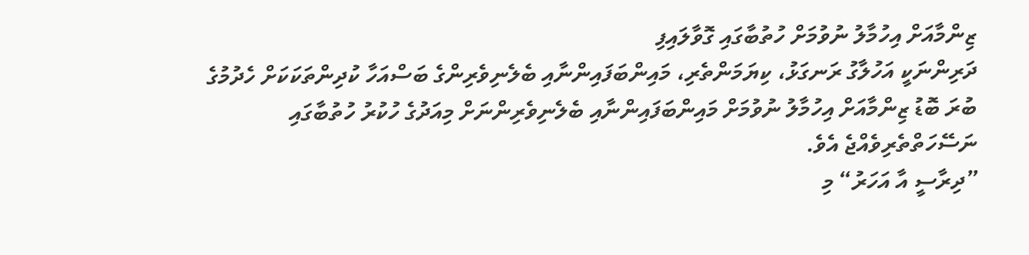ޒިންމާއަށް އިހުމާލު ނުވުމަށް ހުތުބާގައި ގޮވާލައިފި
ދަރިންނަކީ އަހުލާގު ރަނގަޅު، ކިޔަމަންތެރި، މައިންބަފައިންނާއި ބެލެނިވެރިންގެ ބަސްއަހާ ކުދިންތަކަކަށް ހެދުމުގެ ބުރަ ބޮޑު ޒިންމާއަށް އިހުމާލު ނުވުމަށް މައިންބަފައިންނާއި ބެލެނިވެރިންނަށް މިއަދުގެ ހުކުރު ހުތުބާގައި ނަސޭހަތްތެރިވެއްޖެ އެވެ.
”ދިރާސީ އާ އަހަރު“ މި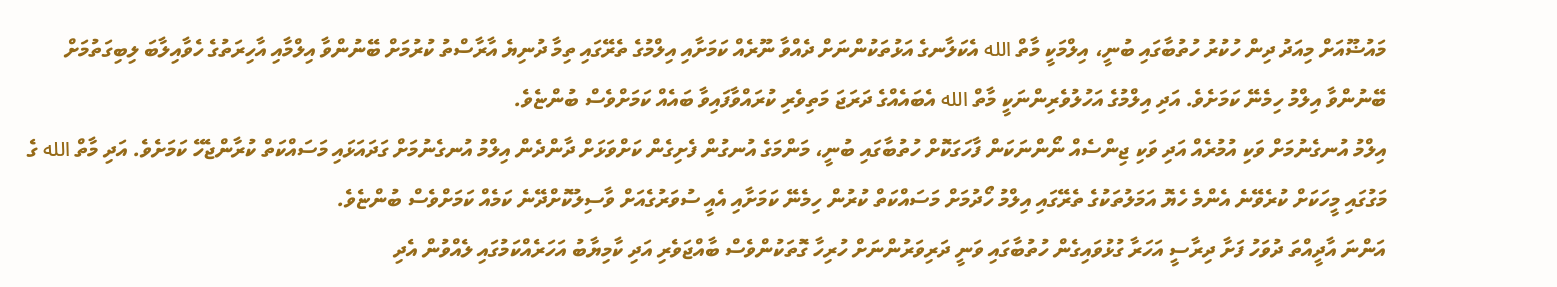މައުޟޫއަށް މިއަދު ދިން ހުކުރު ހުތުބާގައި ބުނީ، އިލްމަކީ މާތް الله އެކަލާނގެ އަޅުތަކުންނަށް ދެއްވާ ނޫރެއް ކަމަށާއި އިލްމުގެ ތެރޭގައި ތިމާ ދުނިޔެ އާރާސްތު ކުރުމަށް ބޭނުންވާ އިލްމާއި އާހިރަތުގެ ހެވާއިލާބަ ލިބިގަތުމަށް ބޭނުންވާ އިލްމު ހިމެނޭ ކަމަށެވެ. އަދި އިލްމުގެ އަހުލުވެރިންނަކީ މާތް الله އެބައެއްގެ ދަރަޖަ މަތިވެރި ކުރައްވާފައިވާ ބައެއް ކަމަށްވެސް ބުންޏެވެ.
އިލްމު އުނގެނުމަށް ވަކި އުމުރެއް އަދި ވަކި ޖިންސެއް ނޯންނަކަން ފާހަގަކޮށް ހުތުބާގައި ބުނީ، މަންމަގެ އުނގުން ފެށިގެން ކަށްވަޅަށް ދާންދެން އިލްމު އުނގެނުމަށް ގަދައަޅައި މަސައްކަތް ކުރާންޖެހޭ ކަމަށެވެ. އަދި މާތް الله ގެ މަގުގައި މީހަކަށް ކުރެވޭނެ އެންމެ ހެޔޮ އަމަލުތަކުގެ ތެރޭގައި އިލްމު ހޯދުމަށް މަސައްކަތް ކުރުން ހިމެނޭ ކަމަށާއި އެއީ ސުވަރުގެއަށް ވާސިލުކޮށްދޭނެ ކަމެއް ކަމަށްވެސް ބުންޏެވެ.
އަންނަ އާދީއްތަ ދުވަހު ފަށާ ދިރާސީ އަހަރާ ގުޅުވައިގެން ހުތުބާގައި ވަނީ ދަރިވަރުންނަށް ހުރިހާ ގޮތަކުންވެސް ބާއްޖަވެރި އަދި ކާމިޔާބު އަހަރެއްކަމުގައި ލެއްވުން އެދި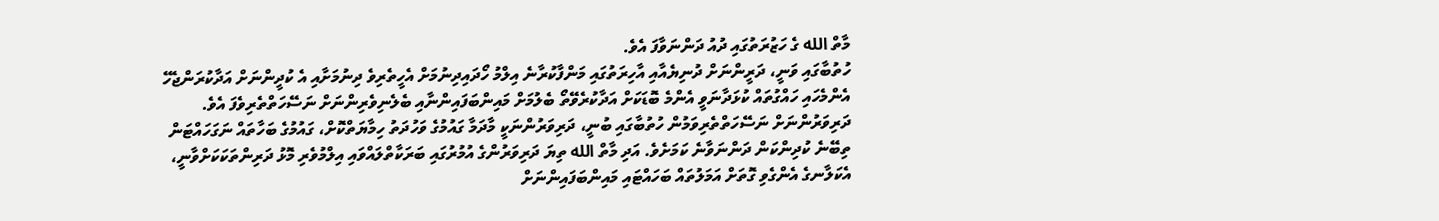މާތް الله ގެ ހަޒުރަތުގައި ދުއު ދަންނަވާފަ އެވެ.
ހުތުބާގައި ވަނީ، ދަރީންނަށް ދުނިޔެއާއި އާހިރަތުގައި މަންފާކުރާނެ އިލްމު ހޯދައިދިނުމަށް އެހީތެރިވެ ދިނުމަށާއި އެ ކުދީންނަށް އަދާކުރަންޖެހޭ އެންމެހައި ހައްގުތައް ކުޅަދާނަވީ އެންމެ ބޮޑަކަށް އަދާކުރެވޭތޯ ބެލުމަށް މައިންބަފައިންނާއި ބެލެނިވެރިންނަށް ނަސޭހަތްތެރިވެފަ އެވެ.
ދަރިވަރުންނަށް ނަސޭހަތްތެރިވަމުން ހުތުބާގައި ބުނީ، ދަރިވަރުންނަކީ މާދަމާ ގައުމުގެ ވަހުދަތު ހިމާޔަތްކޮށް، ގައުމުގެ ބަހާތައް ނަގަހައްޓަން ތިބޭނެ ކުދިންކަން ދަންނަވާނެ ކަމަށެވެ. އަދި މާތް الله ތިޔަ ދަރިވަރުންގެ އުމުރުގައި ބަރަކާތްލައްވައި އިލްމުވެރި މޮޅު ދަރިންތަކަކަށްވާނީ، އެކަލާނގެ އެންގެވި ގޮތަށް އަމަލުތައް ބަހައްޓައި މައިންބަފައިންނަށް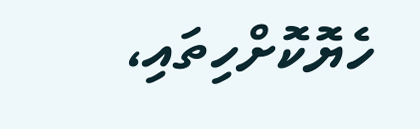ހެޔޮކޮށްހިތައި،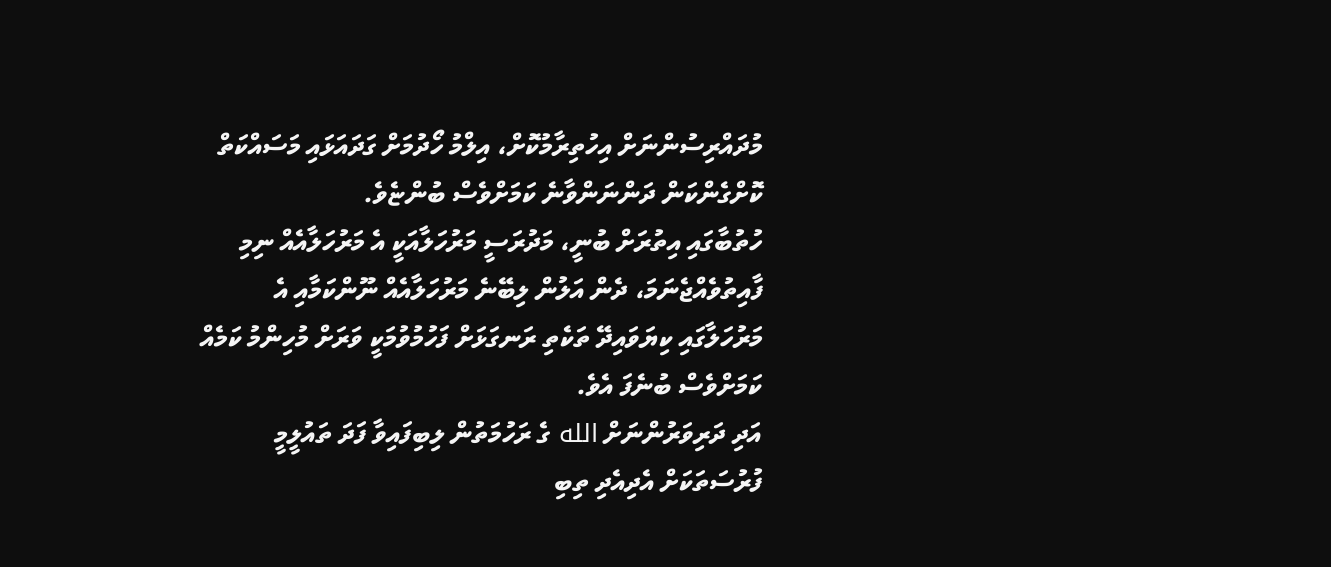މުދައްރިސުންނަށް އިހުތިރާމުކޮށް، އިލްމު ހޯދުމަށް ގަދައަޅައި މަސައްކަތް ކޮށްގެންކަން ދަންނަންވާނެ ކަމަށްވެސް ބުންޏެވެ.
ހުތުބާގައި އިތުރަށް ބުނީ، މަދުރަސީ މަރުހަލާއަކީ އެ މަރުހަލާއެއް ނިމި ފާއިތުވެއްޖެނަމަ، ދެން އަލުން ލިބޭނެ މަރުހަލާއެއް ނޫންކަމާއި އެ މަރުހަލާގައި ކިޔަވައިދޭ ތަކެތި ރަނގަޅަށް ފަހުމުވުމަކީ ވަރަށް މުހިންމު ކަމެއް ކަމަށްވެސް ބުނެފަ އެވެ.
އަދި ދަރިވަރުންނަށް الله ގެ ރަހުމަތުން ލިބިފައިވާ ފަދަ ތައުލީމީ ފުރުސަތަކަށް އެދިއެދި ތިބި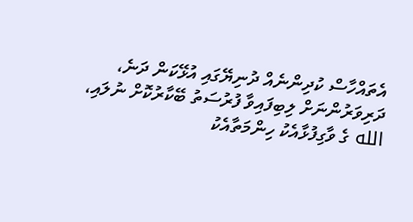އެތައްހާސް ކުދިންނެއް ދުނިޔޭގައި އުޅޭކަން ދަނެ، ދަރިވަރުންނަށް ލިބިފައިވާ ފުރުސަތު ބޭކާރުކޮށް ނުލައި، الله ގެ ވާގިފުޅާއެކު ހިންމަތާއެކު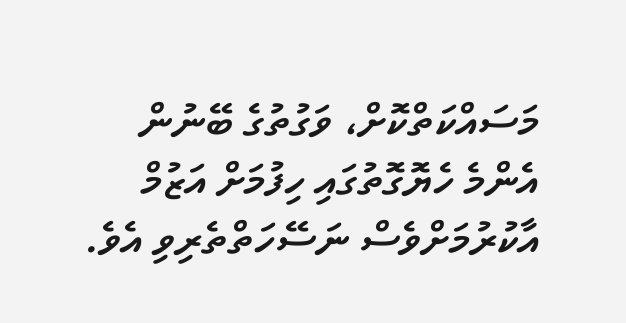މަސައްކަތްކޮށް، ވަގުތުގެ ބޭނުން އެންމެ ހެޔޮގޮތުގައި ހިފުމަށް އަޒުމް އާކުރުމަށްވެސް ނަސޭހަތްތެރިވި އެވެ.